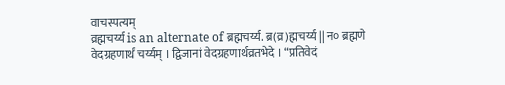वाचस्पत्यम्
व्रह्मचर्य्य is an alternate of ब्रह्मचर्य्य. ब्र(व्र)ह्मचर्य्य || न० ब्रह्मणे वेदग्रहणार्थं चर्य्यम् । द्विजानां वेदग्रहणार्थव्रतभेदे । “प्रतिवेदं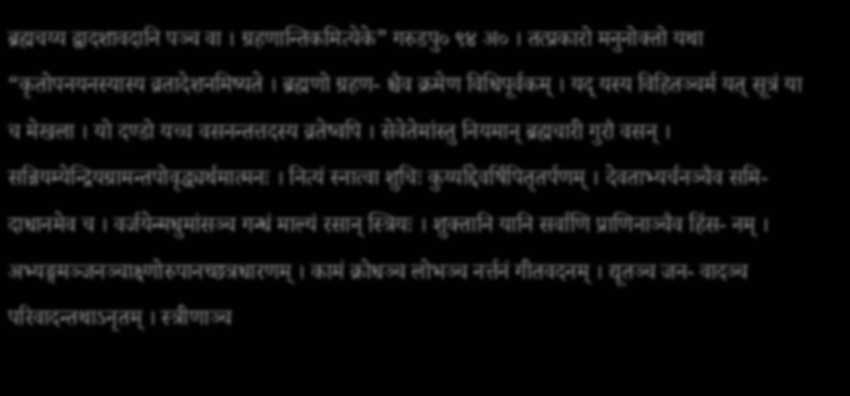ब्रह्मचय्य द्वादशावदानि पञ्च वा । ग्रहणान्तिकमित्येके” गरुडपु० ९४ अ० । तत्प्रकारो मनुनोक्तो यथा “कृतोपनयनस्यास्य व्रतादेशनमिष्यते । ब्रह्मणो ग्रहण- श्चैव क्रमेण विधिपूर्वकम् । यद् यस्य विहितञ्चर्म यत् सूत्रं या च मेखला । यो दण्डो यच्च वसनन्तत्तदस्य व्रतेष्वपि । सेवेतेमांस्तु नियमान् ब्रह्मचारी गुरौ वसन् । सन्नियम्येन्द्रियग्रामन्तपोवृद्ध्यर्थमात्मनः । नित्यं स्नात्वा शुचिः कुर्य्याद्देवर्षिपितृतर्पणम् । देवताभ्यर्चनञ्चैव समि- दाधानमेव च । वर्जयेन्मधुमांसञ्च गन्धं माल्यं रसान् स्त्रियः । शुक्तानि यानि सर्वाणि प्राणिनाञ्चैव हिंस- नम् । अभ्यङ्गमञ्जनञ्चाक्ष्णोरुपानच्छत्रधारणम् । कामं क्रोधञ्च लोभञ्च नर्त्तनं गीतवदनम् । द्यूतञ्च जन- वादञ्च परिवादन्तथाऽनृतम् । स्त्रीणाञ्च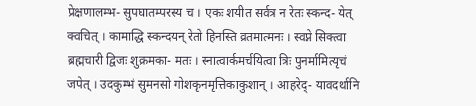प्रेक्षणालम्भ- सुपघातम्परस्य च । एकः शयीत सर्वत्र न रेतः स्कन्द- येत् क्वचित् । कामाद्धि स्कन्दयन् रेतो हिनस्ति व्रतमात्मनः । स्वप्ने सिक्त्वा ब्रह्मचारी द्विजः शुक्रमका- मतः । स्नात्वार्कमर्चयित्वा त्रिः पुनर्मामित्यृचं जपेत् । उदकुम्भं सुमनसो गोशकृनमृत्तिकाकुशान् । आहरेद्- यावदर्थानि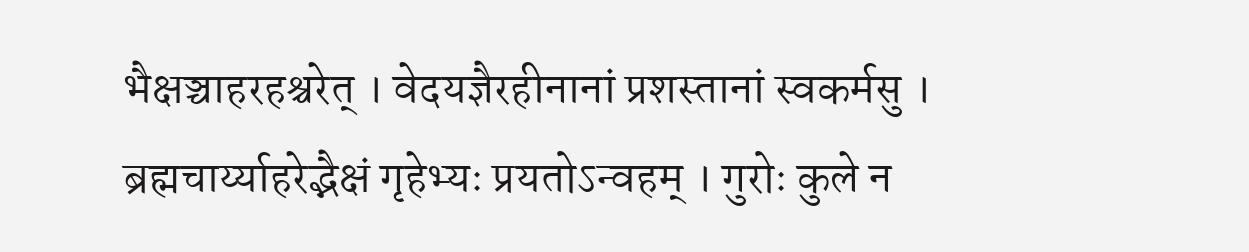भैक्षञ्चाहरहश्चरेत् । वेदयज्ञैरहीनानां प्रशस्तानां स्वकर्मसु । ब्रह्मचार्य्याहरेद्भैक्षं गृहेभ्यः प्रयतोऽन्वहम् । गुरोः कुले न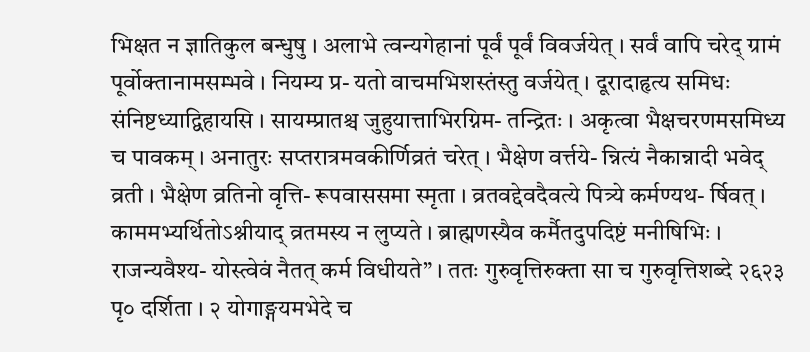भिक्षत न ज्ञातिकुल बन्धुषु । अलाभे त्वन्यगेहानां पूर्वं पूर्वं विवर्जयेत् । सर्वं वापि चरेद् ग्रामं पूर्वोक्तानामसम्भवे । नियम्य प्र- यतो वाचमभिशस्तंस्तु वर्जयेत् । दूरादाहृत्य समिधः संनिष्टध्याद्विहायसि । सायम्प्रातश्च जुहुयात्ताभिरग्निम- तन्द्रितः । अकृत्वा भैक्षचरणमसमिध्य च पावकम् । अनातुरः सप्तरात्रमवकीर्णिव्रतं चरेत् । भैक्षेण वर्त्तये- न्नित्यं नैकान्नादी भवेद् व्रती । भैक्षेण व्रतिनो वृत्ति- रूपवाससमा स्मृता । व्रतवद्देवदैवत्ये पित्र्ये कर्मण्यथ- र्षिवत् । काममभ्यर्थितोऽश्नीयाद् व्रतमस्य न लुप्यते । ब्राह्मणस्यैव कर्मैतदुपदिष्टं मनीषिभिः । राजन्यवैश्य- योस्त्वेवं नैतत् कर्म विधीयते” । ततः गुरुवृत्तिरुक्ता सा च गुरुवृत्तिशब्दे २६२३ पृ० दर्शिता । २ योगाङ्गयमभेदे च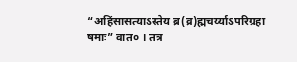“अहिंसासत्याऽस्तेय ब्र(व्र)ह्मचर्य्याऽपरिग्रहा षमाः” वात० । तत्र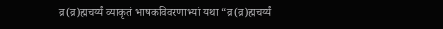व्र(व्र)ह्मचर्य्यं व्याकृतं भाषकविवरणाभ्यां यथा “व्र(व्र)ह्मचर्य्यं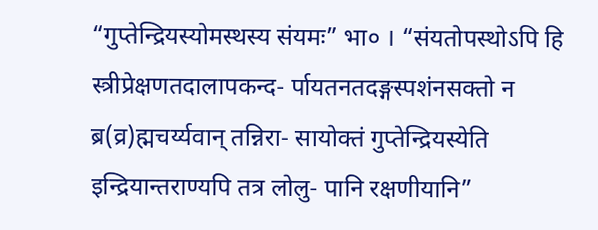“गुप्तेन्द्रियस्योमस्थस्य संयमः” भा० । “संयतोपस्थोऽपि हि स्त्रीप्रेक्षणतदालापकन्द- र्पायतनतदङ्गस्पशंनसक्तो न ब्र(व्र)ह्मचर्य्यवान् तन्निरा- सायोक्तं गुप्तेन्द्रियस्येति इन्द्रियान्तराण्यपि तत्र लोलु- पानि रक्षणीयानि”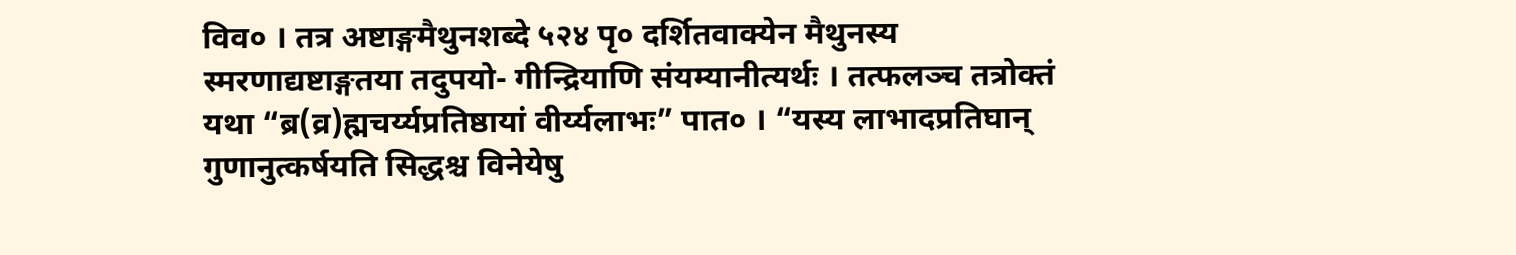विव० । तत्र अष्टाङ्गमैथुनशब्दे ५२४ पृ० दर्शितवाक्येन मैथुनस्य स्मरणाद्यष्टाङ्गतया तदुपयो- गीन्द्रियाणि संयम्यानीत्यर्थः । तत्फलञ्च तत्रोक्तं यथा “ब्र(व्र)ह्मचर्य्यप्रतिष्ठायां वीर्य्यलाभः” पात० । “यस्य लाभादप्रतिघान् गुणानुत्कर्षयति सिद्धश्च विनेयेषु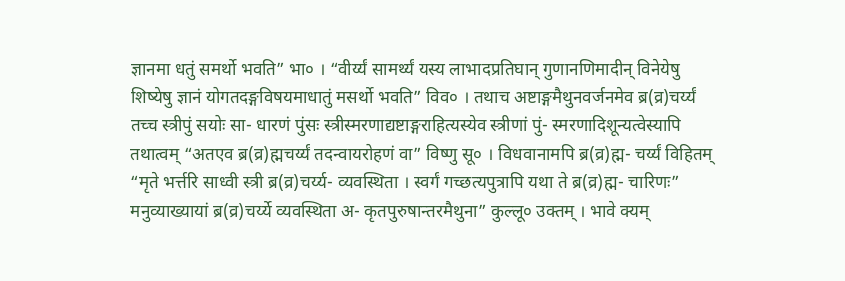ज्ञानमा धतुं समर्थो भवति” भा० । “वीर्य्यं सामर्थ्यं यस्य लाभादप्रतिघान् गुणानणिमादीन् विनेयेषु शिष्येषु ज्ञानं योगतदङ्गविषयमाधातुं मसर्थो भवति” विव० । तथाच अष्टाङ्गमैथुनवर्जनमेव ब्र(व्र)चर्य्यं तच्च स्त्रीपुं सयोः सा- धारणं पुंसः स्त्रीस्मरणाद्यष्टाङ्गराहित्यस्येव स्त्रीणां पुं- स्मरणादिशून्यत्वेस्यापि तथात्वम् “अतएव ब्र(व्र)ह्मचर्य्यं तदन्वायरोहणं वा” विष्णु सू० । विधवानामपि ब्र(व्र)ह्म- चर्य्यं विहितम् “मृते भर्त्तरि साध्वी स्त्री ब्र(व्र)चर्य्य- व्यवस्थिता । स्वर्गं गच्छत्यपुत्रापि यथा ते ब्र(व्र)ह्म- चारिणः” मनुव्याख्यायां ब्र(व्र)चर्य्ये व्यवस्थिता अ- कृतपुरुषान्तरमैथुना” कुल्लू० उक्तम् । भावे क्यम्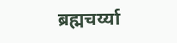ब्रह्मचर्य्या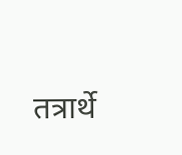तत्रार्थे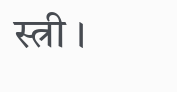स्त्री ।